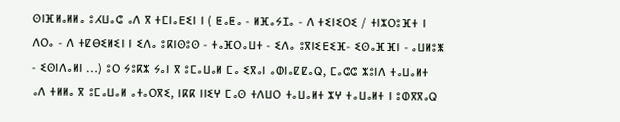ⵙⵏⴼⵍⴰⵍⵍⴰ ⵓⵃⵡⴰⵛ ⴰⴷ ⴳ ⵜⵎⵏⴰⴹⵉⵏ ⵏ ( ⵟⴰⵟⴰ - ⵍⴼⴰⵢⵊⴰ - ⴷ ⵜⵉⵏⵉⵔⵉ / ⵜⵏⵣⵔⵓⴼⵜ ⵏ ⴷⵔⴰ - ⴷ ⵜⵇⴱⵉⵍⵉⵏ ⵏ ⵉⴷⴰ ⵓⴽⵏⵙⵓⵙ - ⵜⴰⴼⵔⴰⵡⵜ - ⵉⴷⴰ ⵓⴳⵏⵉⴹⵉⴼ- ⵉⵙⴰⴼⴼⵏ - ⴰⵡⵍⵓⵥ - ⵉⵙⵏⴷⴰⵍⵏ …) ⵓⵔ ⵢⵓⴽⵣ ⵢⴰⵏ ⴳ ⵓⵎⴰⵡⴰⵍ ⵎⴰ ⵉⴳⴰⵏ ⴰⵀⵏⴰⵇⵇⴰⵕ, ⵎⴰⵛⵛ ⵣⵓⵏⴷ ⵜⴰⵡⴰⵍⵜ ⴰⴷ ⵜⵍⵍⴰ ⴳ ⵓⵎⴰⵡⴰⵍ ⴰⵜⴰⵔⴳⵉ, ⵏⴽⴽ ⵏⵏⵉⵖ ⵎⴰⵙ ⵜⴷⵡⵔ ⵜⴰⵡⴰⵍⵜ ⵣⵖ ⵜⴰⵡⴰⵍⵜ ⵏ ⵓⵀⴳⴳⴰⵕ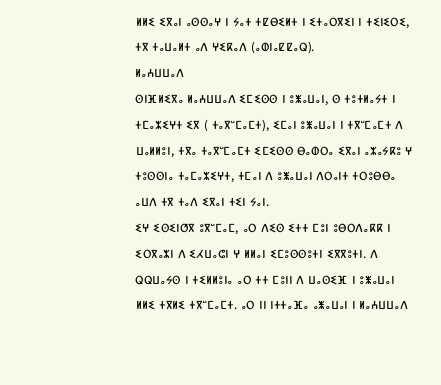ⵍⵍⵉ ⵉⴳⴰⵏ ⴰⵙⵙⴰⵖ ⵏ ⵢⴰⵜ ⵜⵇⴱⵉⵍⵜ ⵏ ⵉⵜⴰⵔⴳⵉⵏ ⵏ ⵜⵉⵏⵉⵔⵉ, ⵜⴳ ⵜⴰⵡⴰⵍⵜ ⴰⴷ ⵖⵉⴽⴰⴷ (ⴰⵀⵏⴰⵇⵇⴰⵕ).
ⵍⴰⵄⵡⵡⴰⴷ
ⵙⵏⴼⵍⵉⴳⴰ ⵍⴰⵄⵡⵡⴰⴷ ⵉⵎⵉⵙⵙ ⵏ ⵓⵥⴰⵡⴰⵏ, ⵙ ⵜⵓⵜⵍⴰⵢⵜ ⵏ ⵜⵎⴰⵣⵉⵖⵜ ⵉⴳ ( ⵜⴰⴳⵯⵎⴰⵎⵜ), ⵉⵎⴰⵏ ⵓⵥⴰⵡⴰⵏ ⵏ ⵜⴳⵯⵎⴰⵎⵜ ⴷ ⵡⴰⵍⵍⵓⵏ, ⵜⴳⴰ ⵜⴰⴳⵯⵎⴰⵎⵜ ⵉⵎⵉⵙⵙ ⴱⴰⵀⵔⴰ ⵉⴳⴰⵏ ⴰⵣⴰⵢⴽⵓ ⵖ ⵜⵓⵙⵙⵏⴰ ⵜⴰⵎⴰⵣⵉⵖⵜ, ⵜⵎⴰⵏ ⴷ ⵓⵥⴰⵡⴰⵏ ⴷⵔⴰⵏⵜ ⵜⵔⵓⴱⴱⴰ ⴰⵡⴷ ⵜⴳ ⵜⴰⴷ ⵉⴳⴰⵏ ⵜⵉⵏ ⵢⴰⵏ.
ⵉⵖ ⵉⵙⵉⵏⵚⴳ ⵓⴳⵯⵎⴰⵎ, ⴰⵔ ⴷⵉⵙ ⵉⵜⵜ ⵎⵓⵏ ⵓⴱⵔⴷⴰⴽⴽ ⵏ ⵉⵔⴳⴰⵣⵏ ⴷ ⵉⵃⵡⴰⵛⵏ ⵖ ⵍⵍⴰⵏ ⵉⵎⵓⵙⵙⵓⵜⵏ ⵉⴳⴳⵓⵜⵏ. ⴷ ⵕⵕⵡⴰⵢⵙ ⵏ ⵜⵉⵍⵍⵓⵏⴰ ⴰⵔ ⵜⵜ ⵎⵓⵏⵏ ⴷ ⵡⴰⵙⵉⴼ ⵏ ⵓⵥⴰⵡⴰⵏ ⵍⵍⵉ ⵜⴳⵍⵉ ⵜⴳⵯⵎⴰⵎⵜ. ⴰⵔ ⵏⵏ ⵏⵜⵜⴰⴼⴰ ⴰⵥⴰⵡⴰⵏ ⵏ ⵍⴰⵄⵡⵡⴰⴷ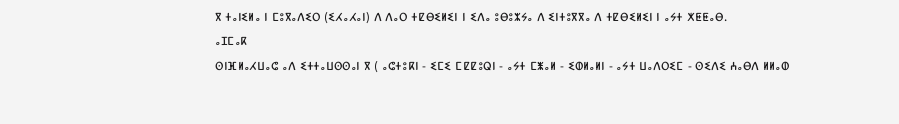ⴳ ⵜⴰⵏⵉⵍⴰ ⵏ ⵎⵓⴳⴰⴷⵉⵔ (ⵉⵃⴰⵃⴰⵏ) ⴷ ⴷⴰⵔ ⵜⵇⴱⵉⵍⵉⵏ ⵏ ⵉⴷⴰ ⵓⴱⵓⵣⵢⴰ ⴷ ⵉⵏⵜⵓⴳⴳⴰ ⴷ ⵜⵇⴱⵉⵍⵉⵏ ⵏ ⴰⵢⵜ ⵅⵟⵟⴰⴱ.
ⴰⵊⵎⴰⴽ
ⵙⵏⴼⵍⴰⵃⵡⴰⵛ ⴰⴷ ⵉⵜⵜⴰⵡⵙⵙⴰⵏ ⴳ ( ⴰⵛⵜⵓⴽⵏ - ⵉⵎⵉ ⵎⵇⵇⵓⵕⵏ - ⴰⵢⵜ ⵎⵥⴰⵍ - ⵉⵀⵍⴰⵍⵏ - ⴰⵢⵜ ⵡⴰⴷⵔⵉⵎ - ⵙⵉⴷⵉ ⵄⴰⴱⴷ ⵍⵍⴰⵀ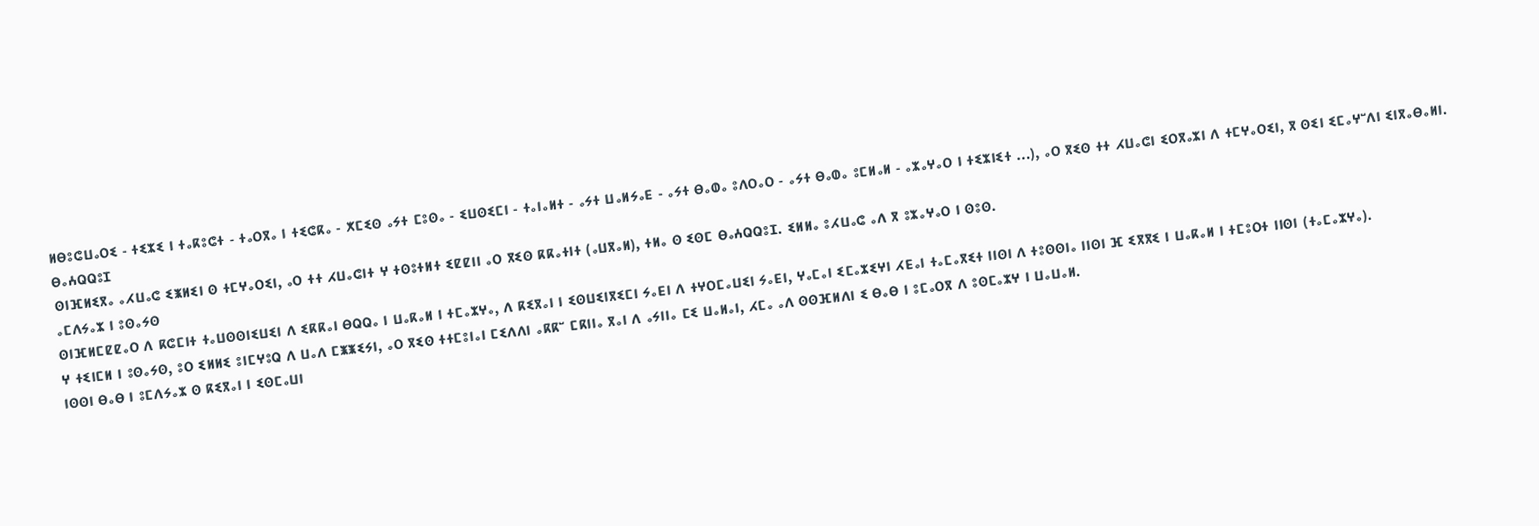ⵍⴱⵓⵛⵡⴰⵔⵉ - ⵜⵉⵣⵉ ⵏ ⵜⴰⴽⵓⵛⵜ - ⵜⴰⵔⴳⴰ ⵏ ⵜⵉⵛⴽⴰ - ⵅⵎⵉⵙ ⴰⵢⵜ ⵎⵓⵙⴰ - ⵉⵡⵙⵉⵎⵏ - ⵜⴰⵏⴰⵍⵜ - ⴰⵢⵜ ⵡⴰⵍⵢⴰⴹ - ⴰⵢⵜ ⴱⴰⵀⴰ ⵓⴷⵔⴰⵔ - ⴰⵢⵜ ⴱⴰⵀⴰ ⵓⵎⵍⴰⵍ - ⴰⵣⴰⵖⴰⵔ ⵏ ⵜⵉⵣⵏⵉⵜ …), ⴰⵔ ⴳⵉⵙ ⵜⵜ ⵃⵡⴰⵛⵏ ⵉⵔⴳⴰⵣⵏ ⴷ ⵜⵎⵖⴰⵔⵉⵏ, ⴳ ⵙⵉⵏ ⵉⵎⴰⵖⵯⴷⵏ ⵉⵏⴳⴰⴱⴰⵍⵏ.
ⴱⴰⵄⵕⵕⵓⵊ
ⵙⵏⴼⵍⵉⴳⴰ ⴰⵃⵡⴰⵛ ⵉⵥⵍⵉⵏ ⵙ ⵜⵎⵖⴰⵔⵉⵏ, ⴰⵔ ⵜⵜ ⵃⵡⴰⵛⵏⵜ ⵖ ⵜⵙⵓⵜⵍⵜ ⵉⵇⵇⵏⵏ ⴰⵔ ⴳⵉⵙ ⴽⴽⴰⵜⵏⵜ (ⴰⵡⴳⴰⵍ), ⵜⵍⴰ ⵙ ⵉⵙⵎ ⴱⴰⵄⵕⵕⵓⵊ. ⵉⵍⵍⴰ ⵓⵃⵡⴰⵛ ⴰⴷ ⴳ ⵓⵣⴰⵖⴰⵔ ⵏ ⵙⵓⵙ.
ⴰⵎⴷⵢⴰⵣ ⵏ ⵓⵙⴰⵢⵙ
ⵙⵏⴼⵍⵎⵇⵇⴰⵔ ⴷ ⴽⵛⵎⵏⵜ ⵜⴰⵡⵙⵙⵏⵉⵡⵉⵏ ⴷ ⵉⴽⴽⴰⵏ ⴱⵕⵕⴰ ⵏ ⵡⴰⴽⴰⵍ ⵏ ⵜⵎⴰⵣⵖⴰ, ⴷ ⴽⵉⴳⴰⵏ ⵏ ⵉⵙⵡⵉⵏⴳⵉⵎⵏ ⵢⴰⴹⵏ ⴷ ⵜⵖⵔⵎⴰⵡⵉⵏ ⵢⴰⴹⵏ, ⵖⴰⵎⴰⵏ ⵉⵎⴰⵣⵉⵖⵏ ⵃⴹⴰⵏ ⵜⴰⵎⴰⴳⵉⵜ ⵏⵏⵙⵏ ⴷ ⵜⵓⵙⵙⵏⴰ ⵏⵏⵙⵏ ⴼ ⵉⴳⴳⵉ ⵏ ⵡⴰⴽⴰⵍ ⵏ ⵜⵎⵓⵔⵜ ⵏⵏⵙⵏ (ⵜⴰⵎⴰⵣⵖⴰ).
ⵖ ⵜⵉⵏⵎⵍ ⵏ ⵓⵙⴰⵢⵙ, ⵓⵔ ⵉⵍⵍⵉ ⵓⵏⵎⵖⵓⵕ ⴷ ⵡⴰⴷ ⵎⵥⵥⵉⵢⵏ, ⴰⵔ ⴳⵉⵙ ⵜⵜⵎⵓⵏⴰⵏ ⵎⵉⴷⴷⵏ ⴰⴽⴽⵯ ⵎⴽⵏⵏⴰ ⴳⴰⵏ ⴷ ⴰⵢⵏⵏⴰ ⵎⵉ ⵡⴰⵍⴰⵏ, ⵃⵎⴰ ⴰⴷ ⵙⵙⴼⵍⴷⵏ ⵉ ⴱⴰⴱ ⵏ ⵓⵎⴰⵔⴳ ⴷ ⵓⵙⵎⴰⵣⵖ ⵏ ⵡⴰⵡⴰⵍ.
ⵏⵙⵙⵏ ⴱⴰⴱ ⵏ ⵓⵎⴷⵢⴰⵣ ⵙ ⴽⵉⴳⴰⵏ ⵏ ⵉⵙⵎⴰⵡⵏ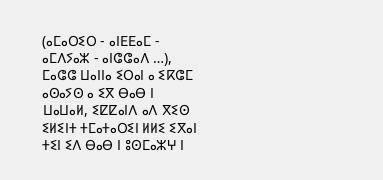(ⴰⵎⴰⵔⵉⵔ - ⴰⵏⴹⴹⴰⵎ - ⴰⵎⴷⵢⴰⵣ - ⴰⵏⵛⵛⴰⴷ …), ⵎⴰⵛⵛ ⵡⴰⵏⵏⴰ ⵉⵔⴰⵏ ⴰ ⵉⴽⵛⵎ ⴰⵙⴰⵢⵙ ⴰ ⵉⴳ ⴱⴰⴱ ⵏ ⵡⴰⵡⴰⵍ, ⵉⵇⵇⴰⵏⴷ ⴰⴷ ⴳⵉⵙ ⵉⵍⵉⵏⵜ ⵜⵎⴰⵜⴰⵔⵉⵏ ⵍⵍⵉ ⵉⴳⴰⵏ ⵜⵉⵏ ⵉⴷ ⴱⴰⴱ ⵏ ⵓⵙⵎⴰⵣⵖ ⵏ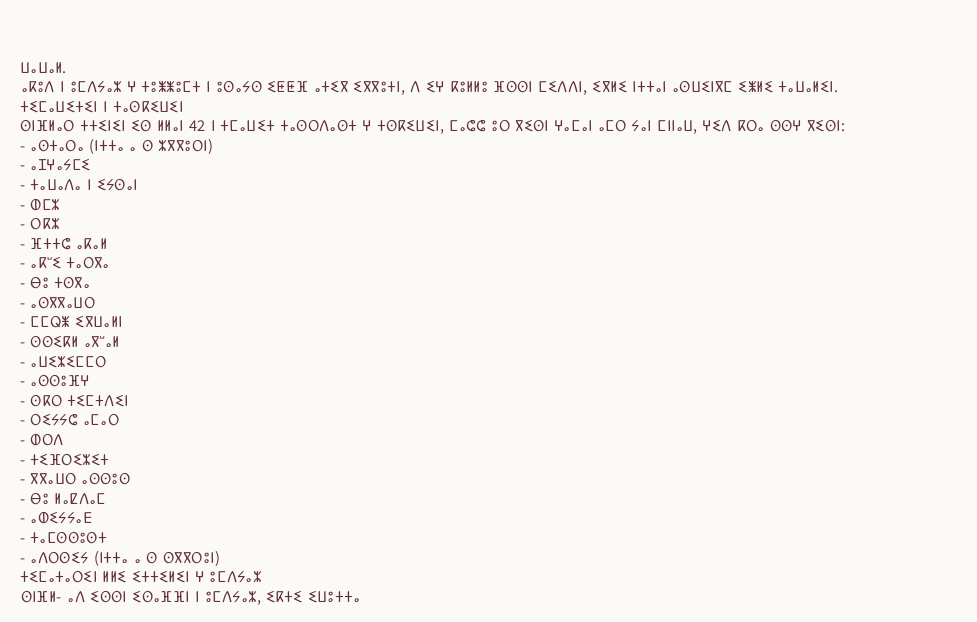ⵡⴰⵡⴰⵍ.
ⴰⴽⵓⴷ ⵏ ⵓⵎⴷⵢⴰⵣ ⵖ ⵜⵓⵥⵥⵓⵎⵜ ⵏ ⵓⵙⴰⵢⵙ ⵉⵟⵟⴼ ⴰⵜⵉⴳ ⵉⴳⴳⵓⵜⵏ, ⴷ ⵉⵖ ⴽⵓⵍⵍⵓ ⴼⵙⵙⵏ ⵎⵉⴷⴷⵏ, ⵉⴳⵍⵉ ⵏⵜⵜⴰⵏ ⴰⵙⵡⵉⵏⴳⵎ ⵉⵥⵍⵉ ⵜⴰⵡⴰⵍⵉⵏ.
ⵜⵉⵎⴰⵡⵉⵜⵉⵏ ⵏ ⵜⴰⵙⴽⵉⵡⵉⵏ
ⵙⵏⴼⵍⴰⵔ ⵜⵜⵉⵏⵉⵏ ⵉⵙ ⵍⵍⴰⵏ 42 ⵏ ⵜⵎⴰⵡⵉⵜ ⵜⴰⵙⵔⴷⴰⵙⵜ ⵖ ⵜⵙⴽⵉⵡⵉⵏ, ⵎⴰⵛⵛ ⵓⵔ ⴳⵉⵙⵏ ⵖⴰⵎⴰⵏ ⴰⵎⵔ ⵢⴰⵏ ⵎⵏⵏⴰⵡ, ⵖⵉⴷ ⴽⵔⴰ ⵙⵙⵖ ⴳⵉⵙⵏ:
- ⴰⵙⵜⴰⵔⴰ (ⵏⵜⵜⴰ ⴰ ⵙ ⵣⴳⴳⵓⵔⵏ)
- ⴰⵊⵖⴰⵢⵎⵉ
- ⵜⴰⵡⴰⴷⴰ ⵏ ⵉⵢⵙⴰⵏ
- ⵀⵎⵣ
- ⵔⴽⵣ
- ⴼⵜⵜⵛ ⴰⴽⴰⵍ
- ⴰⴽⵯⵉ ⵜⴰⵔⴳⴰ
- ⴱⵓ ⵜⵙⴳⴰ
- ⴰⵙⴳⴳⴰⵡⵔ
- ⵎⵎⵕⵥ ⵉⴳⵡⴰⵍⵏ
- ⵙⵙⵉⴽⵍ ⴰⴳⵯⴰⵍ
- ⴰⵡⵉⵣⵉⵎⵎⵔ
- ⴰⵙⵙⵓⴼⵖ
- ⵙⴽⵔ ⵜⵉⵎⵜⴷⵉⵏ
- ⵔⵉⵢⵢⵛ ⴰⵎⴰⵔ
- ⵀⵔⴷ
- ⵜⵉⴼⵔⵉⵣⵉⵜ
- ⴳⴳⴰⵡⵔ ⴰⵙⵙⵓⵙ
- ⴱⵓ ⵍⴰⵇⴷⴰⵎ
- ⴰⵀⵉⵢⵢⴰⴹ
- ⵜⴰⵎⵙⵙⵓⵙⵜ
- ⴰⴷⵔⵙⵉⵢ (ⵏⵜⵜⴰ ⴰ ⵙ ⵙⴳⴳⵔⵓⵏ)
ⵜⵉⵎⴰⵜⴰⵔⵉⵏ ⵍⵍⵉ ⵉⵜⵜⵉⵍⵉⵏ ⵖ ⵓⵎⴷⵢⴰⵣ
ⵙⵏⴼⵍ- ⴰⴷ ⵉⵙⵙⵏ ⵉⵙⴰⴼⴼⵏ ⵏ ⵓⵎⴷⵢⴰⵣ, ⵉⴽⵜⵉ ⵉⵡⵓⵜⵜⴰ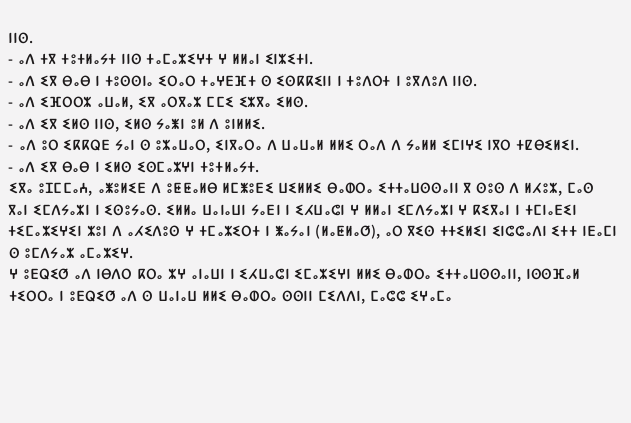ⵏⵏⵙ.
- ⴰⴷ ⵜⴳ ⵜⵓⵜⵍⴰⵢⵜ ⵏⵏⵙ ⵜⴰⵎⴰⵣⵉⵖⵜ ⵖ ⵍⵍⴰⵏ ⵉⵏⵣⵉⵜⵏ.
- ⴰⴷ ⵉⴳ ⴱⴰⴱ ⵏ ⵜⵓⵙⵙⵏⴰ ⵉⵔⴰⵔ ⵜⴰⵖⴹⴼⵜ ⵙ ⵉⵙⴽⴽⵉⵏⵏ ⵏ ⵜⵓⴷⵔⵜ ⵏ ⵓⴳⴷⵓⴷ ⵏⵏⵙ.
- ⴰⴷ ⵉⴼⵔⵔⵣ ⴰⵡⴰⵍ, ⵉⴳ ⴰⵔⴳⴰⵣ ⵎⵎⵉ ⵉⵣⴳⴰ ⵉⵍⵙ.
- ⴰⴷ ⵉⴳ ⵉⵍⵙ ⵏⵏⵙ, ⵉⵍⵙ ⵢⴰⵥⵏ ⵓⵍ ⴷ ⵓⵏⵍⵍⵉ.
- ⴰⴷ ⵓⵔ ⵉⴽⴽⵕⴹ ⵢⴰⵏ ⵙ ⵓⵣⴰⵡⴰⵔ, ⵉⵏⴳⴰⵔⴰ ⴷ ⵡⴰⵡⴰⵍ ⵍⵍⵉ ⵔⴰⴷ ⴷ ⵢⴰⵍⵍ ⵉⵎⵏⵖⵉ ⵏⴳⵔ ⵜⵇⴱⵉⵍⵉⵏ.
- ⴰⴷ ⵉⴳ ⴱⴰⴱ ⵏ ⵉⵍⵙ ⵉⵙⵎⴰⵣⵖⵏ ⵜⵓⵜⵍⴰⵢⵜ.
ⵉⴳⴰ ⵓⵊⵎⵎⴰⵄ, ⴰⵥⵓⵍⵉⴹ ⴷ ⵓⵟⵟⴰⵍⴱ ⵍⵎⵥⵓⴹⵉ ⵡⵉⵍⵍⵉ ⴱⴰⵀⵔⴰ ⵉⵜⵜⴰⵡⵙⵙⴰⵏⵏ ⴳ ⵙⵓⵙ ⴷ ⵍⵃⵓⵣ, ⵎⴰⵙ ⴳⴰⵏ ⵉⵎⴷⵢⴰⵣⵏ ⵏ ⵉⵙⵓⵢⴰⵙ. ⵉⵍⵍⴰ ⵡⴰⵏⴰⵡⵏ ⵢⴰⴹⵏ ⵏ ⵉⵃⵡⴰⵛⵏ ⵖ ⵍⵍⴰⵏ ⵉⵎⴷⵢⴰⵣⵏ ⵖ ⴽⵉⴳⴰⵏ ⵏ ⵜⵎⵏⴰⴹⵉⵏ ⵜⵉⵎⴰⵣⵉⵖⵉⵏ ⵣⵓⵏ ⴷ ⴰⵃⵉⴷⵓⵙ ⵖ ⵜⵎⴰⵣⵉⵔⵜ ⵏ ⵥⴰⵢⴰⵏ (ⵍⴰⵟⵍⴰⵚ), ⴰⵔ ⴳⵉⵙ ⵜⵜⵉⵍⵉⵏ ⵉⵏⵛⵛⴰⴷⵏ ⵉⵜⵜ ⵏⴹⴰⵎⵏ ⵙ ⵓⵎⴷⵢⴰⵣ ⴰⵎⴰⵣⵉⵖ.
ⵖ ⵓⴹⵕⵉⵚ ⴰⴷ ⵏⴱⴷⵔ ⴽⵔⴰ ⵣⵖ ⴰⵏⴰⵡⵏ ⵏ ⵉⵃⵡⴰⵛⵏ ⵉⵎⴰⵣⵉⵖⵏ ⵍⵍⵉ ⴱⴰⵀⵔⴰ ⵉⵜⵜⴰⵡⵙⵙⴰⵏⵏ, ⵏⵙⵙⴼⴰⵍ ⵜⵉⵔⵔⴰ ⵏ ⵓⴹⵕⵉⵚ ⴰⴷ ⵙ ⵡⴰⵏⴰⵡ ⵍⵍⵉ ⴱⴰⵀⵔⴰ ⵙⵙⵏⵏ ⵎⵉⴷⴷⵏ, ⵎⴰⵛⵛ ⵉⵖⴰⵎⴰ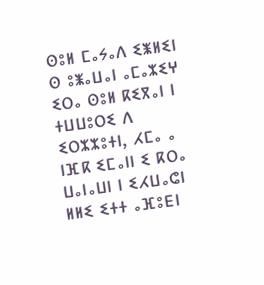ⵙⵓⵍ ⵎⴰⵢⴰⴷ ⵉⵥⵍⵉⵏ ⵙ ⵓⵥⴰⵡⴰⵏ ⴰⵎⴰⵣⵉⵖ ⵉⵔⴰ ⵙⵓⵍ ⴽⵉⴳⴰⵏ ⵏ ⵜⵡⵡⵓⵔⵉ ⴷ ⵉⵔⵣⵣⵓⵜⵏ, ⵃⵎⴰ ⴰ ⵏⴼⴽ ⵉⵎⴰⵏⵏ ⵉ ⴽⵔⴰ ⵡⴰⵏⴰⵡⵏ ⵏ ⵉⵃⵡⴰⵛⵏ ⵍⵍⵉ ⵉⵜⵜ ⴰⴼⵓⴹⵏ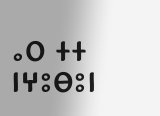ⴰⵔ ⵜⵜ ⵏⵖⵓⴱⵓⵏ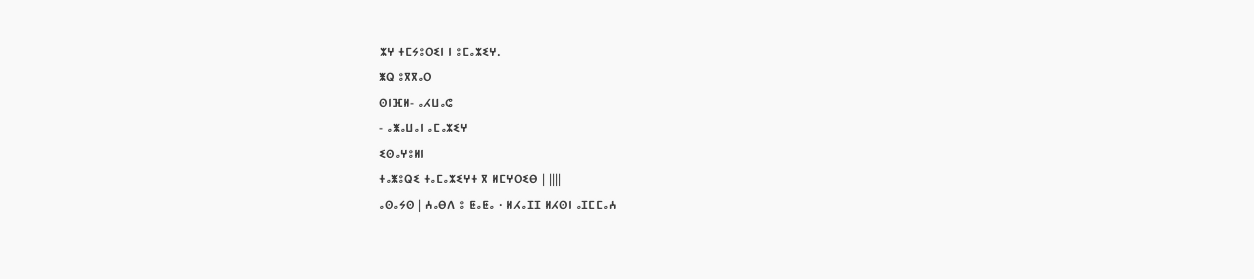ⵣⵖ ⵜⵎⵢⵓⵔⵉⵏ ⵏ ⵓⵎⴰⵣⵉⵖ.
ⵥⵕ ⵓⴳⴳⴰⵔ
ⵙⵏⴼⵍ- ⴰⵃⵡⴰⵛ
- ⴰⵥⴰⵡⴰⵏ ⴰⵎⴰⵣⵉⵖ
ⵉⵙⴰⵖⵓⵍⵏ
ⵜⴰⵥⵓⵕⵉ ⵜⴰⵎⴰⵣⵉⵖⵜ ⴳ ⵍⵎⵖⵔⵉⴱ | ||||
ⴰⵙⴰⵢⵙ | ⵄⴰⴱⴷ ⵓ ⵟⴰⵟⴰ · ⵍⵃⴰⵊⵊ ⵍⵃⵙⵏ ⴰⵊⵎⵎⴰⵄ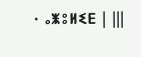· ⴰⵥⵓⵍⵉⴹ | |||